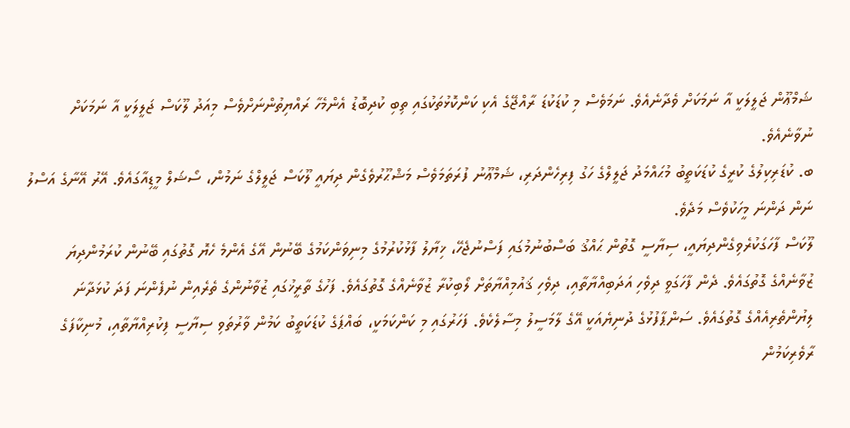ޝަމްޢޫން ޖަލީލަކީ އާ ނަމަކަށް ވެދާނެއެވެ. ނަމަވެސް މި ކުޑަކުޑަ ރާއްޖޭގެ އެކި ކަންކޮޅުތަކުގައި ތިބި ކުދިބޮޑު އެންމެހާ ރައްޔިތުންނަށްވެސް މިއަދު ލޫކަސް ޖަލީލަކީ އާ ނަމަކަށް ނުވާނެއެވެ.
ބ. ކުޑަރިކިލުގެ ކުރީގެ ކުޑަކަތީބު މުޙައްމަދު ޖަލީލްގެ ހަގު ފިރިހެންދަރި، ޝަމްޢޫނު ފުރަތަމަވެސް މަޝްޙޫރުވެގެން ދިޔައީ ލޫކަސް ޖަލީލްގެ ނަމުން، ސޯޝަލް މީޑިއާގައެވެ. އޭރު އޭނާގެ އަސްލު ނަން ދަންނަ މީހަކުވެސް މަދެވެ.
ލޫކަސް ފާހަގަކުރެވިގެންދިޔައީ، ސިޔާސީ ގޮތުން ޙައްޤު ބަސްބުނުމުގައި ފަސްނުޖެހޭ، ޚިޔާލު ފާޅުކުރުމުގެ މިނިވަންކަމުގެ ބޭނުން އޭގެ އެންމެ ހެޔޮ ގޮތުގައި ބޭނުން ކުރަމުންދިޔަ ޒުވާނެއްގެ ގޮތުގައެވެ. ދެން ފާހަގަވީ ދިވެހި އަދަބިއްޔާތާއި، ދިވެހި ޤައުމިއްޔާތަށް ލޯބިކުރާ ޒުވާނެއްގެ ގޮތުގައެވެ. ފަހުގެ ތާރީޚުގައި ޒުވާނުންގެ ތެރެއިން ނުފެންނަ ފަދަ ކުޅަދާނަ ލިޔުންތެރިއެއްގެ ގޮތުގައެވެ. ސަންޕާފުޅުގެ ދުނިޔެއަކީ އޭގެ ލާމަސީލު މިސާލެކެވެ. ފަހަރުގައި މި ކަންކަމަކީ، ބައްޕަގެ ކުޑަކަތީބު ކަމުން ވާރުތަވި ސިޔާސީ ފިކުރިއްޔާތާއި، މުނިކާފަގެ ރާވެރިކަމުން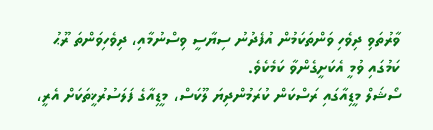ވާރުތަވި ދިވެހި ވަންތަކަމުން އުފެދުނު ސިޔާސީ ވިސްނުމާއި، ދިވެހިވަންތަ ރޫޙު ކަމުގައި ވުމީ އެކަށީގެންވާ ކަމެކެވެ.
ސޯޝަލް މީޑިއާގައި ރަސްކަން ކުރަމުންދިޔަ ލޫކަސް، މީޑިއާގެ ފަލަސުރުޚީތަކަށް އެރީ،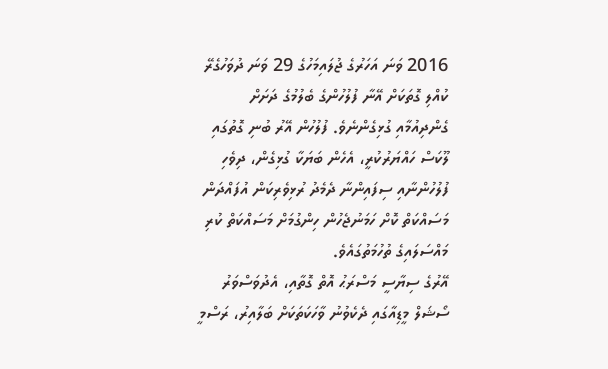2016 ވަނަ އަހަރުގެ ޖުލައިމަހުގެ 29 ވަނަ ދުވަހުގެރޭ ކުއްލި ގޮތަކަށް އޭނާ ފުލުހުންގެ ބެލުމުގެ ދަށަށް ގެންދިއުމާއި ގުޅިގެންނެވެ. ފުލުހުން އޭރު ބުނި ގޮތުގައި ލޫކަސް ހައްޔަރުކުރީ، އެހެން ބަޔަކާ ގުޅިގެން، ދިވެހި ފުލުހުންނާއި ސިފައިންނާ ދެމެދު ރުޅިވެރިކަން އުފައްދަން މަސައްކަތް ކޮށް ހަމަނުޖެހުން ހިންގުމަށް މަސައްކަތް ކުރި މައްސަލައިގެ ތުހުމަތުގައެވެ.
އޭރުގެ ސިޔާސީ މަސްރަޙު އޮތް ގޮތާއި، އެދުވަސްވަރު ސޯޝަލް މީޑިއާގައި ދެކެވުނު ވާހަކަތަކަށް ބަލާއިރު، ރަސްމީ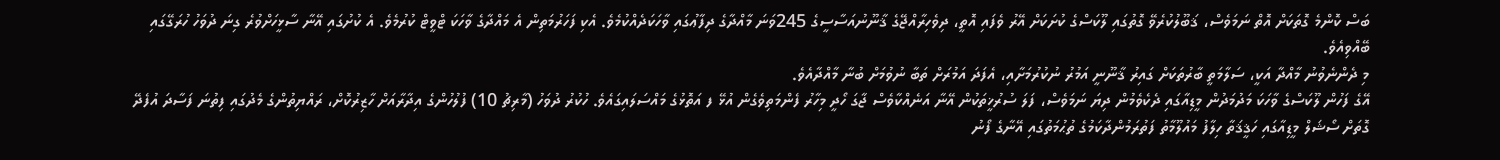ބަސް ކޮންމެ ގޮތަކަށް އޮތް ނަމަވެސް، ޤަބޫލުކުރެވޭ ގޮތުގައި ލޫކަސްގެ ކުށަކަށް އޭރު ވެފައި އޮތީ، ދިވެހިރާއްޖޭގެ ޤާނޫނުއަސާސީގެ 245ވަނަ މާއްދާގެ ދިފާޢުގައި ވާހަކަދެއްކުމެވެ. އެކި ފަހަރުމަތިން އެ މައްދާގެ ވާހަކަ ޓްވީޓް ކުރުމެވެ. އެ ކުށުގައި އޭނާ ސާޅީހަށްވުރެ ގިނަ ދުވަހު ހުރަގޭގައި ބޭއްވިއެވެ.
މި ދެންނެވުނު މާއްދާ އަކީ، ސަލާމަތީ ބާރުތަކަށް ގައިރު ޤާނޫނީ އަމުރު ނުކުރުމަށާއި، އެފަދަ އަމުރަށް ތަބާ ނުވުމަށް ބުނާ މާއްދާއެވެ.
އޭގެ ފަހުން ލޫކަސްގެ ވާހަކަ މަދުމަދުން މީޑިއާގައި ދެކެވެމުން ދިޔަ ނަމަވެސް، ފަލަ ސުރުޚީތަކުން އޭނާ އަނެއްކާވެސް ޖާގަ ހޯދީ މިހާރު ފެންމަތިވެގެން އުޅޭ ފ އަތޮޅުގެ މައްސަލައިގައެވެ. ހުކުރު ދުވަހު (މާރިޗު 10) ފުލުހުންގެ އިދާރާއަށް ހާޒިރުކޮށް، ރައްޔިތުންގެ މެދުގައި ފިތުނަ ފަސާދަ އުފެދޭ ގޮތަށް ސޯޝަލް މީޑިއާގައި ހަޤީޤަތާ ހިލާފު މައުލޫމާތު ފަތުރަމުންދާކަމުގެ ތުޙުމަތުގައި އޭނާގެ ފޯނު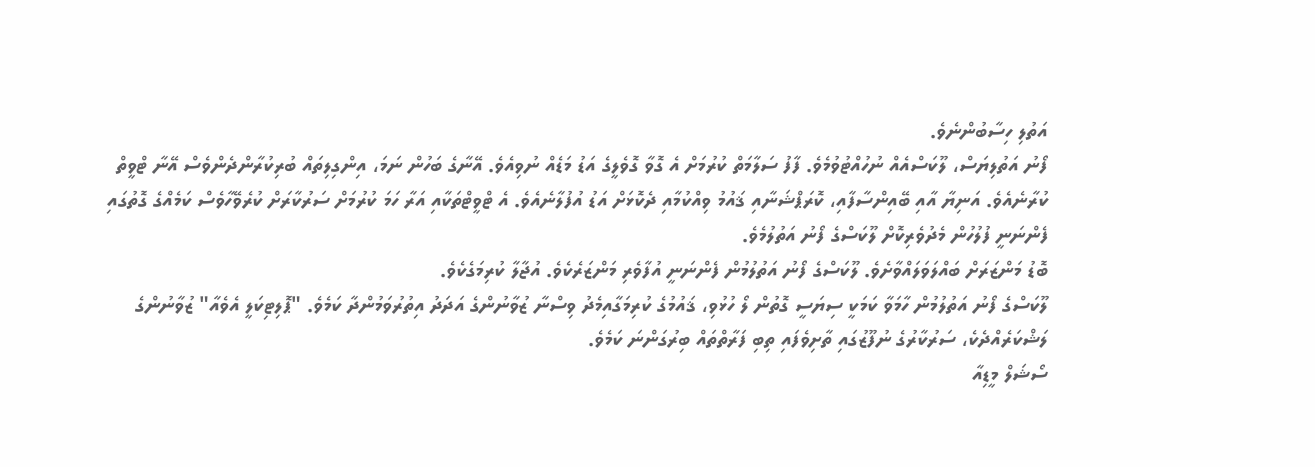އަތުލި ހިސާބުންނެވެ.
ފޯނު އަތުލިޔަސް، ލޫކަސްއެއް ނުހުއްޓުވުމެވެ. ފާފު ސަލާމަތް ކުރުމަށް އެ ގޮވާ ގޮވެލީގެ އަޑު މަޑެއް ނުވިއެވެ. އޭނާގެ ބަހުން ނަމަ، އިންގިލިތައް ބުރިކުރާންދެންވެސް އޭނާ ޓްވީތް ކުރާނެއެވެ. އަނިޔާ އާއި ބޭއިންސާފާއި، ކޮރަޕްޝަނާއި ޤައުމު ވިއްކުމާއި ދެކޮޅަށް އަޑު އުފުލާނެއެވެ. އެ ޓްވީޓްތަކާއި އަރާ ހަމަ ކުރުމަށް ސަރުކާރަށް ކުރެވޭހާވެސް ކަމެއްގެ ގޮތުގައި ފެންނަނީ ފުލުހުން މެދުވެރިކޮށް ލޫކަސްގެ ފޯނު އަތުލުމެވެ.
ބޮޑު މަންޒަރަށް ބައްލަވަލައްވާށެވެ. ލޫކަސްގެ ފޯނު އަތުލުމުން ފެންނަނީ އުފާވެރި މަންޒަރެކެވެ. އުޖާލާ ކުރިމަގެކެވެ.
ލޫކަސްގެ ފޯނު އަތުލުމުން ހާމަވާ ކަމަކީ ސިޔަސީ ގޮތުން ލޯ ހުޅުވި، ޤައުމުގެ ކުރިމަގާއިމެދު ވިސްނާ ޒުވާނުންގެ އަދަދު އިތުރުވަމުންދާ ކަމެވެ. "ޕޮލިޓިކަލީ އެވެއާ" ޒުވާނުންގެ ލަޝްކަރެއްދެކެ، ސަރުކާރުގެ ނުފޫޒުގައި ތާށިވެފައި ތިބި ފަރާތްތައް ބިރުގަންނަ ކަމެވެ.
ސޯޝަލް މީޑިއާ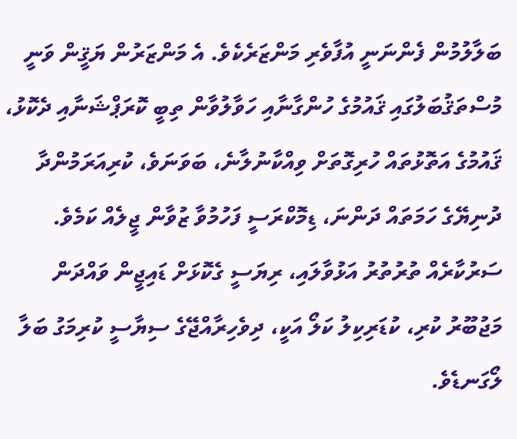ބަލާލުމުން ފެންނަނީ އުފާވެރި މަންޒަރެކެވެ. އެ މަންޒަރުން ޔަޤީން ވަނީ މުސްތަޤުބަލުގައި ޤައުމުގެ ހުންގާނާއި ހަވާލުވާން ތިބީ ކޮރަޕްޝަނާއި ދެކޮޅު، ޤައުމުގެ އަތޮޅުތައް ހުރިގޮތަށް ވިއްކާނުލާނެ، ބަވަނަވެ، ކުރިއަރަމުންދާ ދުނިޔޭގެ ހަމަތައް ދަންނަ، ޑިމޮކްރަސީ ފަހުމުވާ ޒުވާން ޖީލެއް ކަމެވެ.
ސަރުކާރެއް ތުރުތުރު އަޅުވާލައި، ރިޔަސީ ގެކޮޅަށް ޑައިޖީން ވައްދަން މަޖުބޫރު ކުރި، ކުޑަރިކިލު ކަލޯ އަކީ، ދިވެހިރާއްޖޭގެ ސިޔާސީ ކުރިމަގު ބަލާ ލޯގަނޑެވެ.